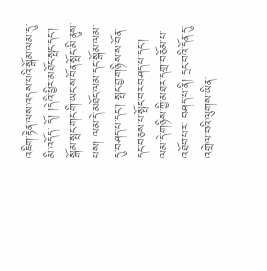འཇིག་རྟེན་ལས་འདས་པའི་སྒོམ་ལམ་དུ་མི་འདོད་ དོ། །དེའི་ཕྱིར་མཐོང་སྤང་དང་། སྒོམ་སྤང་གང་གི་ཡང་ས་བོན་སྤོང་མི་ནུས་པས། ལམ་དེ་མཐོང་ལམ་དང་སྒོམ་ལམ་དུ་བཤད་པ་དང་། སྤང་བྱ་གཉིས་ས་བོན་དང་བཅས་པ་སྤོང་བར་བཤད་པ་དང་། ལམ་དེ་གཉིས་ཀྱི་མཐར་དགྲ་བཅོམ་པ་འཐོབ་པར་ བཤད་པ་ནི། དྲང་བའི་དོན་དུ་འགྲེལ་བའི་ལུགས་ཡིན་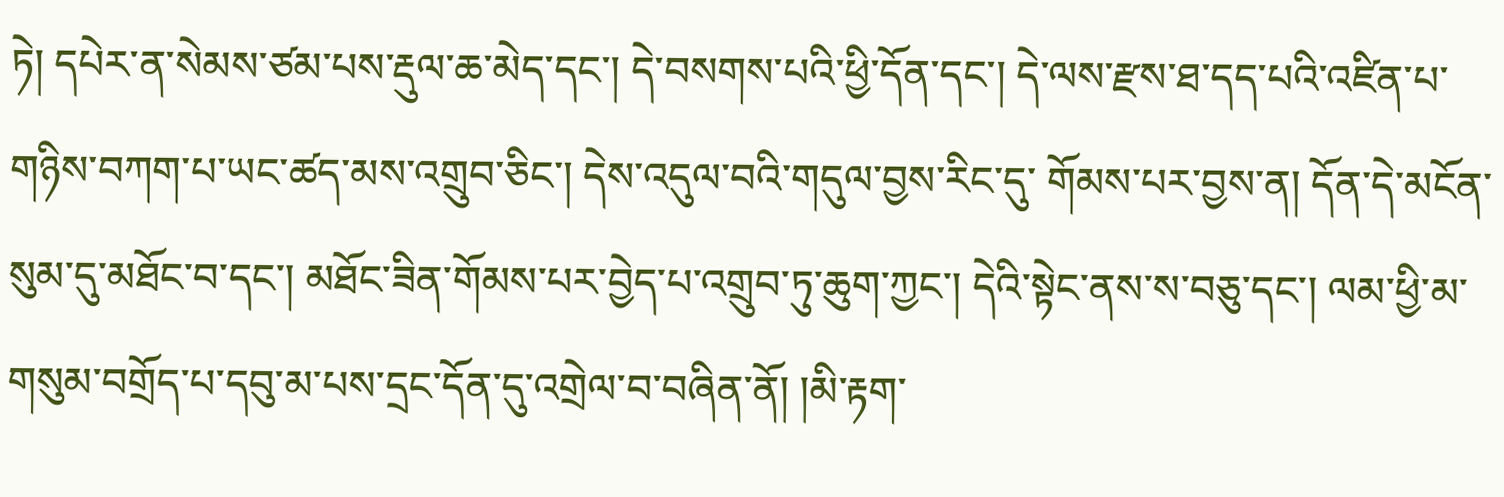ཏེ། དཔེར་ན་སེམས་ཙམ་པས་རྡུལ་ཆ་མེད་དང་། དེ་བསགས་པའི་ཕྱི་དོན་དང་། དེ་ལས་རྫས་ཐ་དད་པའི་འཛིན་པ་གཉིས་བཀག་པ་ཡང་ཚད་མས་འགྲུབ་ཅིང་། དེས་འདུལ་བའི་གདུལ་བྱས་རིང་དུ་ གོམས་པར་བྱས་ན། དོན་དེ་མངོན་སུམ་དུ་མཐོང་བ་དང་། མཐོང་ཟིན་གོམས་པར་བྱེད་པ་འགྲུབ་ཏུ་ཆུག་ཀྱང་། དེའི་སྟེང་ནས་ས་བཅུ་དང་། ལམ་ཕྱི་མ་གསུམ་བགྲོད་པ་དབུ་མ་པས་དྲང་དོན་དུ་འགྲེལ་བ་བཞིན་ནོ། །མི་རྟག་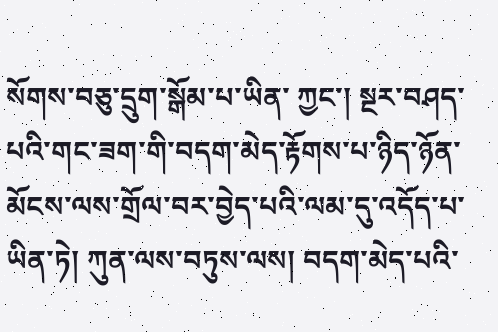སོགས་བཅུ་དྲུག་སྒོམ་པ་ཡིན་ ཀྱང་། སྔར་བཤད་པའི་གང་ཟག་གི་བདག་མེད་རྟོགས་པ་ཉིད་ཉོན་མོངས་ལས་གྲོལ་བར་བྱེད་པའི་ལམ་དུ་འདོད་པ་ཡིན་ཏེ། ཀུན་ལས་བཏུས་ལས། བདག་མེད་པའི་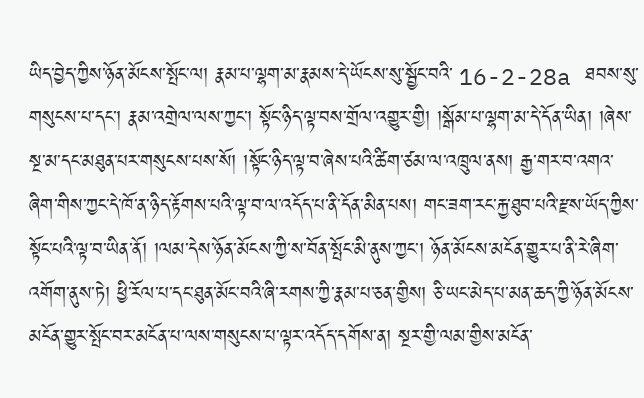ཡིད་བྱེད་ཀྱིས་ཉོན་མོངས་སྤོང་ལ། རྣམ་པ་ལྷག་མ་རྣམས་དེ་ཡོངས་སུ་སྦྱོང་བའི་ 16-2-28a ཐབས་སུ་གསུངས་པ་དང་། རྣམ་འགྲེལ་ལས་ཀྱང་། སྟོང་ཉིད་ལྟ་བས་གྲོལ་འགྱུར་གྱི། །སྒོམ་པ་ལྷག་མ་དེ་དོན་ཡིན། །ཞེས་སྔ་མ་དང་མཐུན་པར་གསུངས་པས་སོ། །སྟོང་ཉིད་ལྟ་བ་ཞེས་པའི་ཚིག་ཙམ་ལ་འཁྲུལ་ནས། རྒྱ་གར་བ་འགའ་ཞིག་གིས་ཀྱང་དེ་ཁོ་ན་ཉིད་རྟོགས་པའི་ལྟ་བ་ལ་འདོད་པ་ནི་དོན་མིན་པས། གང་ཟག་རང་རྐྱ་ཐུབ་པའི་རྫས་ཡོད་ཀྱིས་སྟོང་པའི་ལྟ་བ་ཡིན་ནོ། །ལམ་དེས་ཉོན་མོངས་ཀྱི་ས་བོན་སྤོང་མི་ནུས་ཀྱང་། ཉོན་མོངས་མངོན་གྱུར་པ་ནི་རེ་ཞིག་ འགོག་ནུས་ཏེ། ཕྱི་རོལ་པ་དང་ཐུན་མོང་བའི་ཞི་རགས་ཀྱི་རྣམ་པ་ཅན་གྱིས། ཅི་ཡང་མེད་པ་མན་ཆད་ཀྱི་ཉོན་མོངས་མངོན་གྱུར་སྤོང་བར་མངོན་པ་ལས་གསུངས་པ་ལྟར་འདོད་དགོས་ན། སྔར་གྱི་ལམ་གྱིས་མངོན་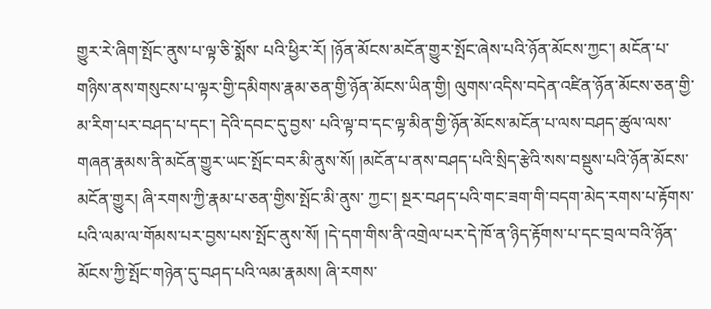གྱུར་རེ་ཞིག་སྤོང་ནུས་པ་ལྟ་ཅི་སྨོས་ པའི་ཕྱིར་རོ། །ཉོན་མོངས་མངོན་གྱུར་སྤོང་ཞེས་པའི་ཉོན་མོངས་ཀྱང་། མངོན་པ་གཉིས་ནས་གསུངས་པ་ལྟར་གྱི་དམིགས་རྣམ་ཅན་གྱི་ཉོན་མོངས་ཡིན་གྱི། ལུགས་འདིས་བདེན་འཛིན་ཉོན་མོངས་ཅན་གྱི་མ་རིག་པར་བཤད་པ་དང་། དེའི་དབང་དུ་བྱས་ པའི་ལྟ་བ་དང་ལྟ་མིན་གྱི་ཉོན་མོངས་མངོན་པ་ལས་བཤད་ཚུལ་ལས་གཞན་རྣམས་ནི་མངོན་གྱུར་ཡང་སྤོང་བར་མི་ནུས་སོ། །མངོན་པ་ནས་བཤད་པའི་སྲིད་རྩེའི་སས་བསྡུས་པའི་ཉོན་མོངས་མངོན་གྱུར། ཞི་རགས་ཀྱི་རྣམ་པ་ཅན་གྱིས་སྤོང་མི་ནུས་ ཀྱང་། སྔར་བཤད་པའི་གང་ཟག་གི་བདག་མེད་རགས་པ་རྟོགས་པའི་ལམ་ལ་གོམས་པར་བྱས་པས་སྤོང་ནུས་སོ། །དེ་དག་གིས་ནི་འགྲེལ་པར་དེ་ཁོ་ན་ཉིད་རྟོགས་པ་དང་བྲལ་བའི་ཉོན་མོངས་ཀྱི་སྤོང་གཉེན་དུ་བཤད་པའི་ལམ་རྣམས། ཞི་རགས་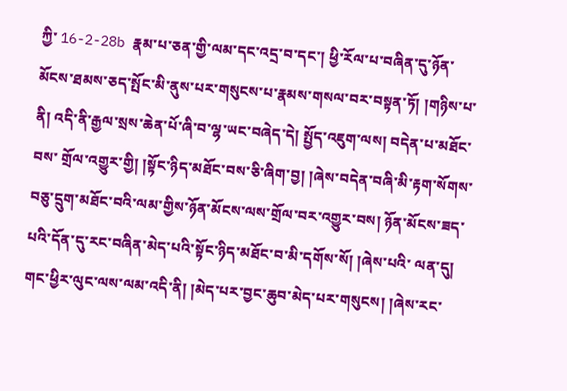ཀྱི་ 16-2-28b རྣམ་པ་ཅན་གྱི་ལམ་དང་འདྲ་བ་དང་། ཕྱི་རོལ་པ་བཞིན་དུ་ཉོན་མོངས་ཐམས་ཅད་སྤོང་མི་ནུས་པར་གསུངས་པ་རྣམས་གསལ་བར་བསྟན་ཏོ། །གཉིས་པ་ནི། འདི་ནི་རྒྱལ་སྲས་ཆེན་པོ་ཞི་བ་ལྷ་ཡང་བཞེད་དེ། སྤྱོད་འཇུག་ལས། བདེན་པ་མཐོང་བས་ གྲོལ་འགྱུར་གྱི། །སྟོང་ཉིད་མཐོང་བས་ཅི་ཞིག་བྱ། །ཞེས་བདེན་བཞི་མི་རྟག་སོགས་བཅུ་དྲུག་མཐོང་བའི་ལམ་གྱིས་ཉོན་མོངས་ལས་གྲོལ་བར་འགྱུར་བས། ཉོན་མོངས་ཟད་པའི་དོན་དུ་རང་བཞིན་མེད་པའི་སྟོང་ཉིད་མཐོང་བ་མི་དགོས་སོ། །ཞེས་པའི་ ལན་དུ། གང་ཕྱིར་ལུང་ལས་ལམ་འདི་ནི། །མེད་པར་བྱང་ཆུབ་མེད་པར་གསུངས། །ཞེས་རང་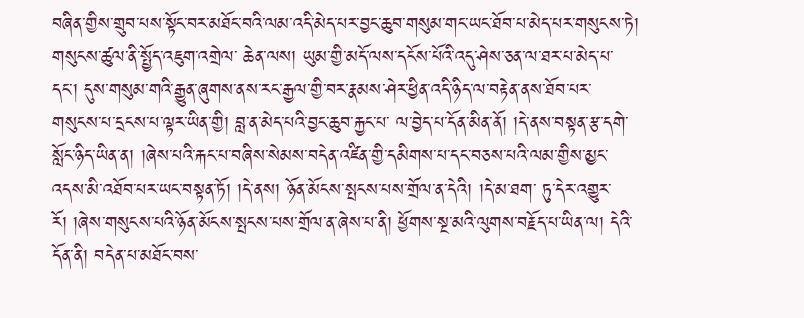བཞིན་གྱིས་གྲུབ་པས་སྟོང་བར་མཐོང་བའི་ལམ་འདི་མེད་པར་བྱང་ཆུབ་གསུམ་གང་ཡང་ཐོབ་པ་མེད་པར་གསུངས་ཏེ། གསུངས་ཚུལ་ནི་སྤྱོད་འཇུག་འགྲེལ་ ཆེན་ལས། ཡུམ་གྱི་མདོ་ལས་དངོས་པོའི་འདུ་ཤེས་ཅན་ལ་ཐར་པ་མེད་པ་དང་། དུས་གསུམ་གའི་རྒྱུན་ཞུགས་ནས་རང་རྒྱལ་གྱི་བར་རྣམས་ཤེར་ཕྱིན་འདི་ཉིད་ལ་བརྟེན་ནས་ཐོབ་པར་གསུངས་པ་དྲངས་པ་ལྟར་ཡིན་གྱི། བླ་ན་མེད་པའི་བྱང་ཆུབ་རྐྱང་པ་ ལ་བྱེད་པ་དོན་མིན་ནོ། །དེ་ནས་བསྟན་རྩ་དགེ་སློང་ཉིད་ཡིན་ན། །ཞེས་པའི་རྐང་པ་བཞིས་སེམས་བདེན་འཛིན་གྱི་དམིགས་པ་དང་བཅས་པའི་ལམ་གྱིས་མྱང་འདས་མི་འཐོབ་པར་ཡང་བསྟན་ཏོ། །དེ་ནས། ཉོན་མོངས་སྤངས་པས་གྲོལ་ན་དེའི། །དེ་མ་ཐག་ ཏུ་དེར་འགྱུར་རོ། །ཞེས་གསུངས་པའི་ཉོན་མོངས་སྤངས་པས་གྲོལ་ན་ཞེས་པ་ནི། ཕྱོགས་སྔ་མའི་ལུགས་བརྗོད་པ་ཡིན་ལ། དེའི་དོན་ནི། བདེན་པ་མཐོང་བས་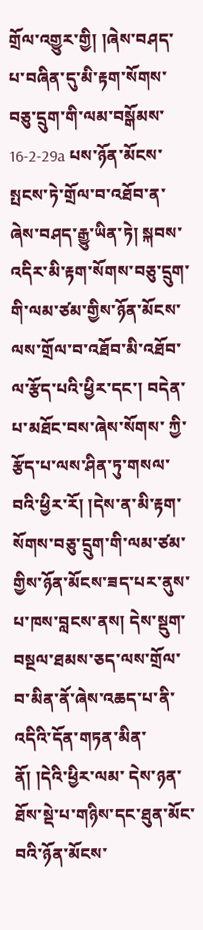གྲོལ་འགྱུར་གྱི། །ཞེས་བཤད་པ་བཞིན་དུ་མི་རྟག་སོགས་བཅུ་དྲུག་གི་ལམ་བསྒོམས་ 16-2-29a པས་ཉོན་མོངས་སྤངས་ཏེ་གྲོལ་བ་འཐོབ་ན་ཞེས་བཤད་རྒྱུ་ཡིན་ཏེ། སྐབས་འདིར་མི་རྟག་སོགས་བཅུ་དྲུག་གི་ལམ་ཙམ་གྱིས་ཉོན་མོངས་ལས་གྲོལ་བ་འཐོབ་མི་འཐོབ་ལ་རྩོད་པའི་ཕྱིར་དང་། བདེན་པ་མཐོང་བས་ཞེས་སོགས་ ཀྱི་རྩོད་པ་ལས་ཤིན་ཏུ་གསལ་བའི་ཕྱིར་རོ། །དེས་ན་མི་རྟག་སོགས་བཅུ་དྲུག་གི་ལམ་ཙམ་གྱིས་ཉོན་མོངས་ཟད་པར་ནུས་པ་ཁས་བླངས་ནས། དེས་སྡུག་བསྔལ་ཐམས་ཅད་ལས་གྲོལ་བ་མིན་ནོ་ཞེས་འཆད་པ་ནི་འདིའི་དོན་གཏན་མིན་ནོ། །དེའི་ཕྱིར་ལམ་ དེས་ཉན་ཐོས་སྡེ་པ་གཉིས་དང་ཐུན་མོང་བའི་ཉོན་མོངས་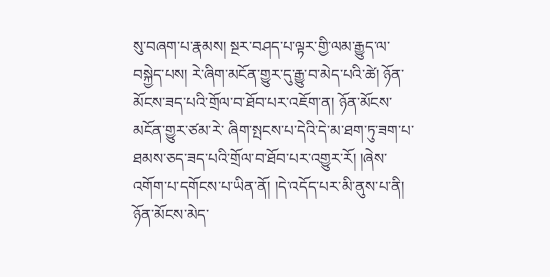སུ་བཞག་པ་རྣམས། སྔར་བཤད་པ་ལྟར་གྱི་ལམ་རྒྱུད་ལ་བསྐྱེད་པས། རེ་ཞིག་མངོན་གྱུར་དུ་རྒྱུ་བ་མེད་པའི་ཚེ། ཉོན་མོངས་ཟད་པའི་གྲོལ་བ་ཐོབ་པར་འཇོག་ན། ཉོན་མོངས་མངོན་གྱུར་ཙམ་རེ་ ཞིག་སྤངས་པ་དེའི་དེ་མ་ཐག་ཏུ་ཟག་པ་ཐམས་ཅད་ཟད་པའི་གྲོལ་བ་ཐོབ་པར་འགྱུར་རོ། །ཞེས་འགོག་པ་དགོངས་པ་ཡིན་ནོ། །དེ་འདོད་པར་མི་ནུས་པ་ནི། ཉོན་མོངས་མེད་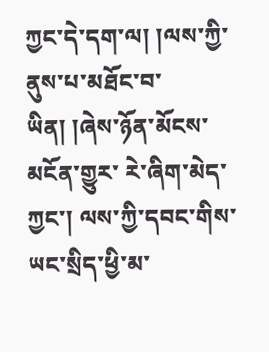ཀྱང་དེ་དག་ལ། །ལས་ཀྱི་ནུས་པ་མཐོང་བ་ཡིན། །ཞེས་ཉོན་མོངས་མངོན་གྱུར་ རེ་ཞིག་མེད་ཀྱང་། ལས་ཀྱི་དབང་གིས་ཡང་སྲིད་ཕྱི་མ་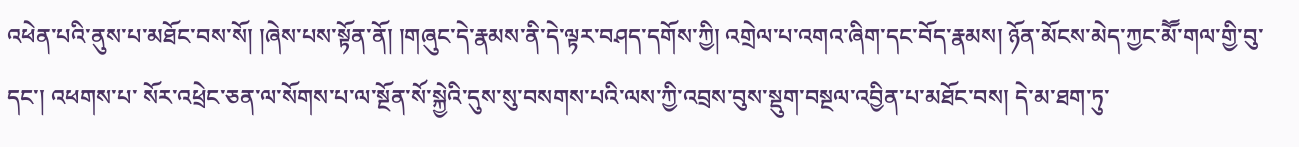འཕེན་པའི་ནུས་པ་མཐོང་བས་སོ། །ཞེས་པས་སྟོན་ནོ། །གཞུང་དེ་རྣམས་ནི་དེ་ལྟར་བཤད་དགོས་ཀྱི། འགྲེལ་པ་འགའ་ཞིག་དང་བོད་རྣམས། ཉོན་མོངས་མེད་ཀྱང་མཽ་གལ་གྱི་བུ་དང་། འཕགས་པ་ སོར་འཕྲེང་ཅན་ལ་སོགས་པ་ལ་སྔོན་སོ་སྐྱེའི་དུས་སུ་བསགས་པའི་ལས་ཀྱི་འབྲས་བུས་སྡུག་བསྔལ་འབྱིན་པ་མཐོང་བས། དེ་མ་ཐག་ཏུ་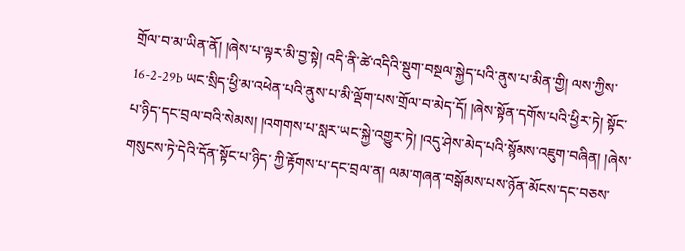གྲོལ་བ་མ་ཡིན་ནོ། །ཞེས་པ་ལྟར་མི་བྱ་སྟེ། འདི་ནི་ཚེ་འདིའི་སྡུག་བསྔལ་སྐྱེད་པའི་ནུས་པ་མིན་གྱི། ལས་ཀྱིས་ 16-2-29b ཡང་སྲིད་ཕྱི་མ་འཕེན་པའི་ནུས་པ་མི་ལྡོག་པས་གྲོལ་བ་མེད་དོ། །ཞེས་སྟོན་དགོས་པའི་ཕྱིར་ཏེ། སྟོང་པ་ཉིད་དང་བྲལ་བའི་སེམས། །འགགས་པ་སླར་ཡང་སྐྱེ་འགྱུར་ཏེ། །འདུ་ཤེས་མེད་པའི་སྙོམས་འཇུག་བཞིན། །ཞེས་གསུངས་ཏེ་དེའི་དོན་སྟོང་པ་ཉིད་ ཀྱི་རྟོགས་པ་དང་བྲལ་ན། ལམ་གཞན་བསྒོམས་པས་ཉོན་མོངས་དང་བཅས་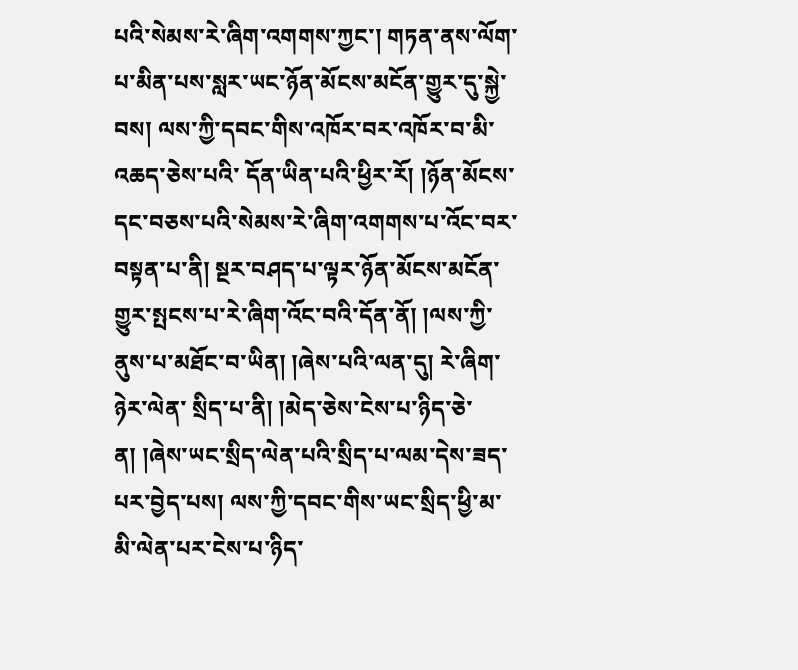པའི་སེམས་རེ་ཞིག་འགགས་ཀྱང་། གཏན་ནས་ལོག་པ་མིན་པས་སླར་ཡང་ཉོན་མོངས་མངོན་གྱུར་དུ་སྐྱེ་བས། ལས་ཀྱི་དབང་གིས་འཁོར་བར་འཁོར་བ་མི་འཆད་ཅེས་པའི་ དོན་ཡིན་པའི་ཕྱིར་རོ། །ཉོན་མོངས་དང་བཅས་པའི་སེམས་རེ་ཞིག་འགགས་པ་འོང་བར་བསྟན་པ་ནི། སྔར་བཤད་པ་ལྟར་ཉོན་མོངས་མངོན་གྱུར་སྤངས་པ་རེ་ཞིག་འོང་བའི་དོན་ནོ། །ལས་ཀྱི་ནུས་པ་མཐོང་བ་ཡིན། །ཞེས་པའི་ལན་དུ། རེ་ཞིག་ཉེར་ལེན་ སྲིད་པ་ནི། །མེད་ཅེས་ངེས་པ་ཉིད་ཅེ་ན། །ཞེས་ཡང་སྲིད་ལེན་པའི་སྲིད་པ་ལམ་དེས་ཟད་པར་བྱེད་པས། ལས་ཀྱི་དབང་གིས་ཡང་སྲིད་ཕྱི་མ་མི་ལེན་པར་ངེས་པ་ཉིད་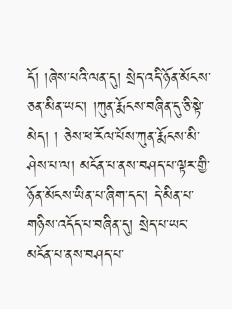དོ། །ཞེས་པའི་ལན་དུ། སྲེད་འདི་ཉོན་མོངས་ཅན་མིན་ཡང་། །ཀུན་རྨོངས་བཞིན་དུ་ཅི་སྟེ་མེད། ། ཅེས་ཕ་རོལ་པོས་ཀུན་རྨོངས་མི་ཤེས་པ་ལ། མངོན་པ་ནས་བཤད་པ་ལྟར་གྱི་ཉོན་མོངས་ཡིན་པ་ཞིག་དང་། དེ་མིན་པ་གཉིས་འདོད་པ་བཞིན་དུ། སྲེད་པ་ཡང་མངོན་པ་ནས་བཤད་པ་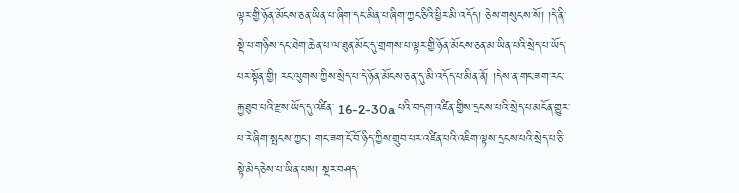ལྟར་གྱི་ཉོན་མོངས་ཅན་ཡིན་པ་ཞིག་དང་མིན་པ་ཞིག་ཀྱང་ཅིའི་ཕྱིར་མི་འདོད། ཅེས་གསུངས་སོ། །དེ་ནི་སྡེ་པ་གཉིས་དང་ཐེག་ཆེན་པ་ལ་ཐུན་མོང་དུ་གྲགས་པ་ལྟར་གྱི་ཉོན་མོངས་ཅན་མ་ཡིན་པའི་སྲེད་པ་ཡོད་པར་སྟོན་གྱི། རང་ལུགས་ཀྱིས་སྲེད་པ་དེ་ཉོན་མོངས་ཅན་དུ་མི་འདོད་པ་མིན་ནོ། །དེས་ན་གང་ཟག་རང་རྐྱ་ཐུབ་པའི་རྫས་ཡོད་དུ་འཛིན་ 16-2-30a པའི་བདག་འཛིན་གྱིས་དྲངས་པའི་སྲེད་པ་མངོན་གྱུར་པ་རེ་ཞིག་སྤངས་ཀྱང་། གང་ཟག་ངོ་བོ་ཉིད་ཀྱིས་གྲུབ་པར་འཛིན་པའི་འཇིག་ལྟས་དྲངས་པའི་སྲེད་པ་ཅི་སྟེ་མེད་ཅེས་པ་ཡིན་པས། སྔར་བཤད་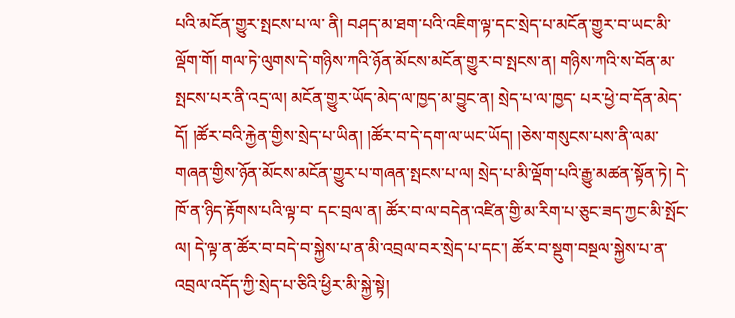པའི་མངོན་གྱུར་སྤངས་པ་ལ་ ནི། བཤད་མ་ཐག་པའི་འཇིག་ལྟ་དང་སྲེད་པ་མངོན་གྱུར་བ་ཡང་མི་ལྡོག་གོ། གལ་ཏེ་ལུགས་དེ་གཉིས་ཀའི་ཉོན་མོངས་མངོན་གྱུར་བ་སྤངས་ན། གཉིས་ཀའི་ས་བོན་མ་སྤངས་པར་ནི་འདྲ་ལ། མངོན་གྱུར་ཡོད་མེད་ལ་ཁྱད་མ་བྱུང་ན། སྲེད་པ་ལ་ཁྱད་ པར་ཕྱེ་བ་དོན་མེད་དོ། །ཚོར་བའི་རྐྱེན་གྱིས་སྲེད་པ་ཡིན། །ཚོར་བ་དེ་དག་ལ་ཡང་ཡོད། །ཅེས་གསུངས་པས་ནི་ལམ་གཞན་གྱིས་ཉོན་མོངས་མངོན་གྱུར་པ་གཞན་སྤངས་པ་ལ། སྲེད་པ་མི་ལྡོག་པའི་རྒྱུ་མཚན་སྟོན་ཏེ། དེ་ཁོ་ན་ཉིད་རྟོགས་པའི་ལྟ་བ་ དང་བྲལ་ན། ཚོར་བ་ལ་བདེན་འཛིན་གྱི་མ་རིག་པ་ཅུང་ཟད་ཀྱང་མི་སྤོང་ལ། དེ་ལྟ་ན་ཚོར་བ་བདེ་བ་སྐྱེས་པ་ན་མི་འབྲལ་བར་སྲེད་པ་དང་། ཚོར་བ་སྡུག་བསྔལ་སྐྱེས་པ་ན་འབྲལ་འདོད་ཀྱི་སྲེད་པ་ཅིའི་ཕྱིར་མི་སྐྱེ་སྟེ།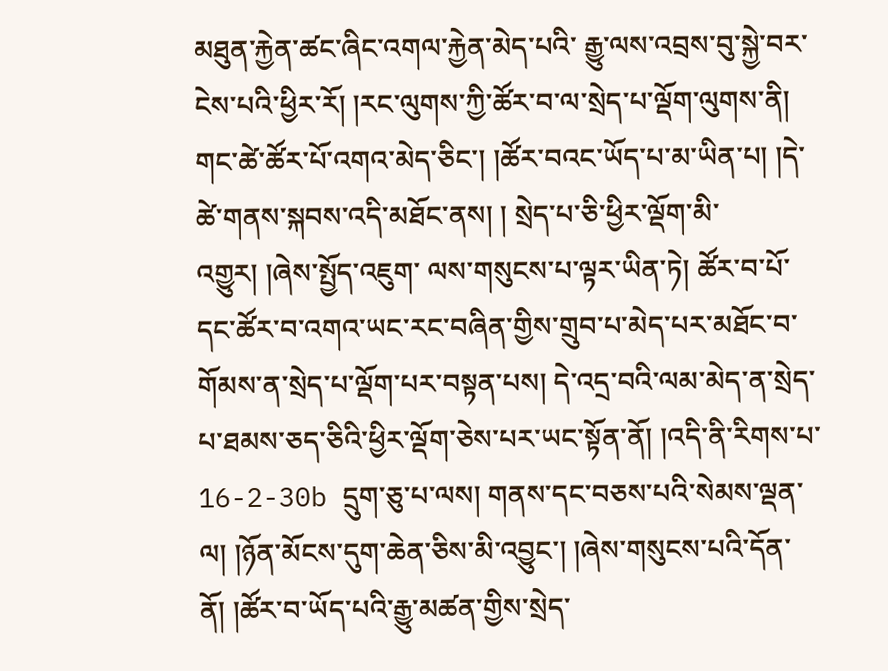མཐུན་རྐྱེན་ཚང་ཞིང་འགལ་རྐྱེན་མེད་པའི་ རྒྱུ་ལས་འབྲས་བུ་སྐྱེ་བར་ངེས་པའི་ཕྱིར་རོ། །རང་ལུགས་ཀྱི་ཚོར་བ་ལ་སྲེད་པ་ལྡོག་ལུགས་ནི། གང་ཚེ་ཚོར་པོ་འགའ་མེད་ཅིང་། །ཚོར་བའང་ཡོད་པ་མ་ཡིན་པ། །དེ་ཚེ་གནས་སྐབས་འདི་མཐོང་ནས། ། སྲེད་པ་ཅི་ཕྱིར་ལྡོག་མི་འགྱུར། །ཞེས་སྤྱོད་འཇུག་ ལས་གསུངས་པ་ལྟར་ཡིན་ཏེ། ཚོར་བ་པོ་དང་ཚོར་བ་འགའ་ཡང་རང་བཞིན་གྱིས་གྲུབ་པ་མེད་པར་མཐོང་བ་གོམས་ན་སྲེད་པ་ལྡོག་པར་བསྟན་པས། དེ་འདྲ་བའི་ལམ་མེད་ན་སྲེད་པ་ཐམས་ཅད་ཅིའི་ཕྱིར་ལྡོག་ཅེས་པར་ཡང་སྟོན་ནོ། །འདི་ནི་རིགས་པ་ 16-2-30b དྲུག་ཅུ་པ་ལས། གནས་དང་བཅས་པའི་སེམས་ལྡན་ལ། །ཉོན་མོངས་དུག་ཆེན་ཅིས་མི་འབྱུང་། །ཞེས་གསུངས་པའི་དོན་ནོ། །ཚོར་བ་ཡོད་པའི་རྒྱུ་མཚན་གྱིས་སྲེད་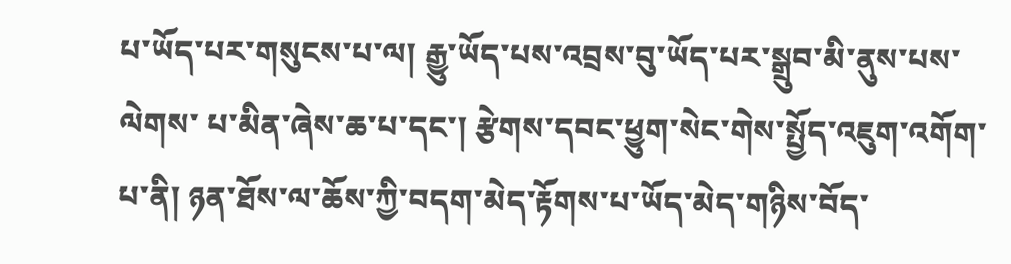པ་ཡོད་པར་གསུངས་པ་ལ། རྒྱུ་ཡོད་པས་འབྲས་བུ་ཡོད་པར་སྒྲུབ་མི་ནུས་པས་ལེགས་ པ་མིན་ཞེས་ཆ་པ་དང་། རྩེགས་དབང་ཕྱུག་སེང་གེས་སྤྱོད་འཇུག་འགོག་པ་ནི། ཉན་ཐོས་ལ་ཆོས་ཀྱི་བདག་མེད་རྟོགས་པ་ཡོད་མེད་གཉིས་བོད་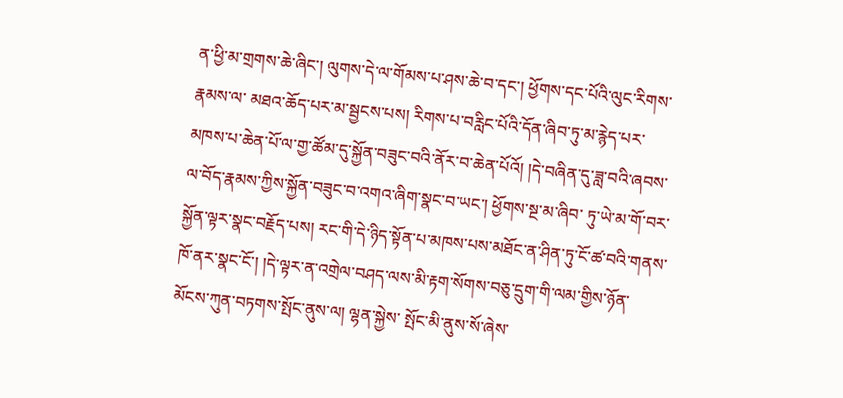ན་ཕྱི་མ་གྲགས་ཆེ་ཞིང་། ལུགས་དེ་ལ་གོམས་པ་ཤས་ཆེ་བ་དང་། ཕྱོགས་དང་པོའི་ལུང་རིགས་རྣམས་ལ་ མཐའ་ཆོད་པར་མ་སྦྱངས་པས། རིགས་པ་བརླིང་པོའི་དོན་ཞིབ་ཏུ་མ་རྙེད་པར་མཁས་པ་ཆེན་པོ་ལ་གྱ་ཚོམ་དུ་སྐྱོན་བཟུང་བའི་ནོར་བ་ཆེན་པོའོ། །དེ་བཞིན་དུ་ཟླ་བའི་ཞབས་ལ་བོད་རྣམས་ཀྱིས་སྐྱོན་བཟུང་བ་འགའ་ཞིག་སྣང་བ་ཡང་། ཕྱོགས་སྔ་མ་ཞིབ་ ཏུ་ཡེ་མ་གོ་བར་སྐྱོན་ལྟར་སྣང་བརྗོད་པས། རང་གི་དེ་ཉིད་སྟོན་པ་མཁས་པས་མཐོང་ན་ཤིན་ཏུ་ངོ་ཚ་བའི་གནས་ཁོ་ནར་སྣང་ངོ་། །དེ་ལྟར་ན་འགྲེལ་བཤད་ལས་མི་རྟག་སོགས་བཅུ་དྲུག་གི་ལམ་གྱིས་ཉོན་མོངས་ཀུན་བཏགས་སྤོང་ནུས་ལ། ལྷན་སྐྱེས་ སྤོང་མི་ནུས་སོ་ཞེས་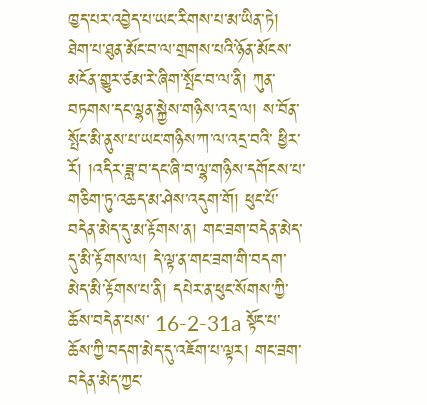ཁྱད་པར་འབྱེད་པ་ཡང་རིགས་པ་མ་ཡིན་ཏེ། ཐེག་པ་ཐུན་མོང་བ་ལ་གྲགས་པའི་ཉོན་མོངས་མངོན་གྱུར་ཙམ་རེ་ཞིག་སྤོང་བ་ལ་ནི། ཀུན་བཏགས་དང་ལྷན་སྐྱེས་གཉིས་འདྲ་ལ། ས་བོན་སྤོང་མི་ནུས་པ་ཡང་གཉིས་ཀ་ལ་འདྲ་བའི་ ཕྱིར་རོ། །འདིར་ཟླ་བ་དང་ཞི་བ་ལྷ་གཉིས་དགོངས་པ་གཅིག་ཏུ་འཆད་མ་ཤེས་འདུག་གོ། ཕུང་པོ་བདེན་མེད་དུ་མ་རྟོགས་ན། གང་ཟག་བདེན་མེད་དུ་མི་རྟོགས་ལ། དེ་ལྟ་ན་གང་ཟག་གི་བདག་མེད་མི་རྟོགས་པ་ནི། དཔེར་ན་ཕུང་སོགས་ཀྱི་ཆོས་བདེན་པས་ 16-2-31a སྟོང་པ་ཆོས་ཀྱི་བདག་མེད་དུ་འཇོག་པ་ལྟར། གང་ཟག་བདེན་མེད་ཀྱང་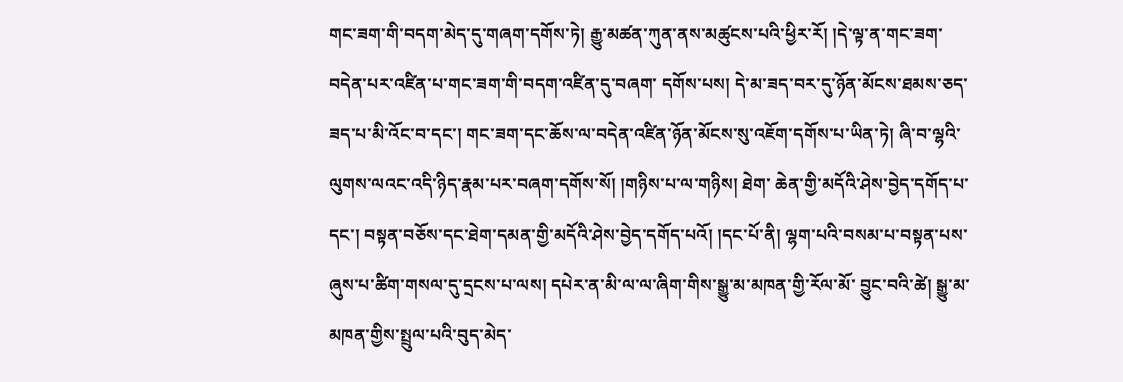གང་ཟག་གི་བདག་མེད་དུ་གཞག་དགོས་ཏེ། རྒྱུ་མཚན་ཀུན་ནས་མཚུངས་པའི་ཕྱིར་རོ། །དེ་ལྟ་ན་གང་ཟག་བདེན་པར་འཛིན་པ་གང་ཟག་གི་བདག་འཛིན་དུ་བཞག་ དགོས་པས། དེ་མ་ཟད་བར་དུ་ཉོན་མོངས་ཐམས་ཅད་ཟད་པ་མི་འོང་བ་དང་། གང་ཟག་དང་ཆོས་ལ་བདེན་འཛིན་ཉོན་མོངས་སུ་འཇོག་དགོས་པ་ཡིན་ཏེ། ཞི་བ་ལྷའི་ལུགས་ལའང་འདི་ཉིད་རྣམ་པར་བཞག་དགོས་སོ། །གཉིས་པ་ལ་གཉིས། ཐེག་ ཆེན་གྱི་མདོའི་ཤེས་བྱེད་དགོད་པ་དང་། བསྟན་བཅོས་དང་ཐེག་དམན་གྱི་མདོའི་ཤེས་བྱེད་དགོད་པའོ། །དང་པོ་ནི། ལྷག་པའི་བསམ་པ་བསྟན་པས་ཞུས་པ་ཚིག་གསལ་དུ་དྲངས་པ་ལས། དཔེར་ན་མི་ལ་ལ་ཞིག་གིས་སྒྱུ་མ་མཁན་གྱི་རོལ་མོ་ བྱུང་བའི་ཚེ། སྒྱུ་མ་མཁན་གྱིས་སྤྲུལ་པའི་བུད་མེད་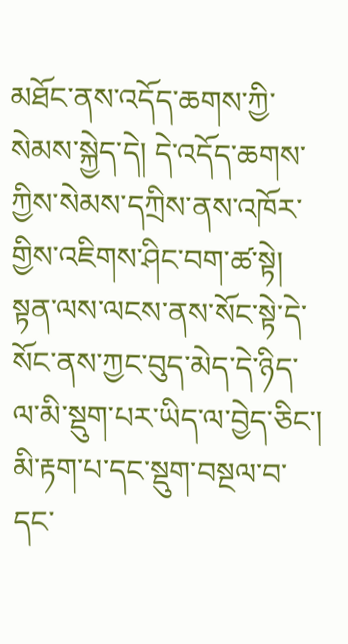མཐོང་ནས་འདོད་ཆགས་ཀྱི་སེམས་སྐྱེད་དེ། དེ་འདོད་ཆགས་ཀྱིས་སེམས་དཀྲིས་ནས་འཁོར་གྱིས་འཇིགས་ཤིང་བག་ཚ་སྟེ། སྟན་ལས་ལངས་ནས་སོང་སྟེ་དེ་སོང་ནས་ཀྱང་བུད་མེད་དེ་ཉིད་ ལ་མི་སྡུག་པར་ཡིད་ལ་བྱེད་ཅིང་། མི་རྟག་པ་དང་སྡུག་བསྔལ་བ་དང་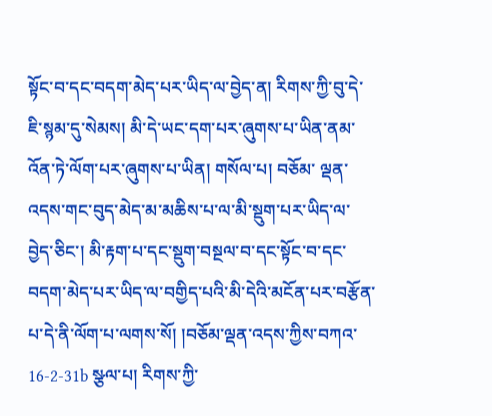སྟོང་བ་དང་བདག་མེད་པར་ཡིད་ལ་བྱེད་ན། རིགས་ཀྱི་བུ་དེ་ཇི་སྙམ་དུ་སེམས། མི་དེ་ཡང་དག་པར་ཞུགས་པ་ཡིན་ནམ་འོན་ཏེ་ལོག་པར་ཞུགས་པ་ཡིན། གསོལ་པ། བཅོམ་ ལྡན་འདས་གང་བུད་མེད་མ་མཆིས་པ་ལ་མི་སྡུག་པར་ཡིད་ལ་བྱེད་ཅིང་། མི་རྟག་པ་དང་སྡུག་བསྔལ་བ་དང་སྟོང་བ་དང་བདག་མེད་པར་ཡིད་ལ་བགྱིད་པའི་མི་དེའི་མངོན་པར་བརྩོན་པ་དེ་ནི་ལོག་པ་ལགས་སོ། །བཅོམ་ལྡན་འདས་ཀྱིས་བཀའ་ 16-2-31b སྩལ་པ། རིགས་ཀྱི་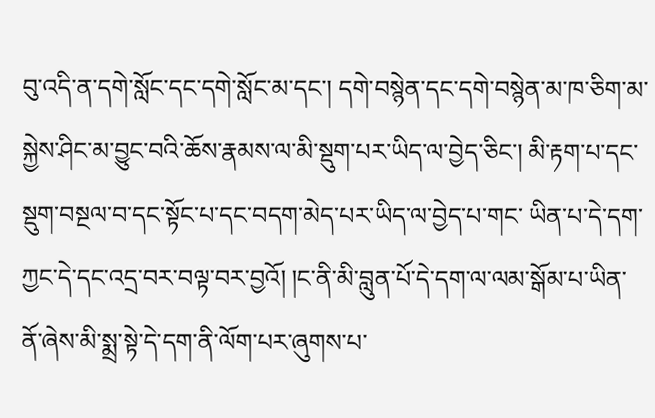བུ་འདི་ན་དགེ་སློང་དང་དགེ་སློང་མ་དང་། དགེ་བསྙེན་དང་དགེ་བསྙེན་མ་ཁ་ཅིག་མ་སྐྱེས་ཤིང་མ་བྱུང་བའི་ཆོས་རྣམས་ལ་མི་སྡུག་པར་ཡིད་ལ་བྱེད་ཅིང་། མི་རྟག་པ་དང་སྡུག་བསྔལ་བ་དང་སྟོང་པ་དང་བདག་མེད་པར་ཡིད་ལ་བྱེད་པ་གང་ ཡིན་པ་དེ་དག་ཀྱང་དེ་དང་འདྲ་བར་བལྟ་བར་བྱའོ། །ང་ནི་མི་བླུན་པོ་དེ་དག་ལ་ལམ་སྒོམ་པ་ཡིན་ནོ་ཞེས་མི་སྨྲ་སྟེ་དེ་དག་ནི་ལོག་པར་ཞུགས་པ་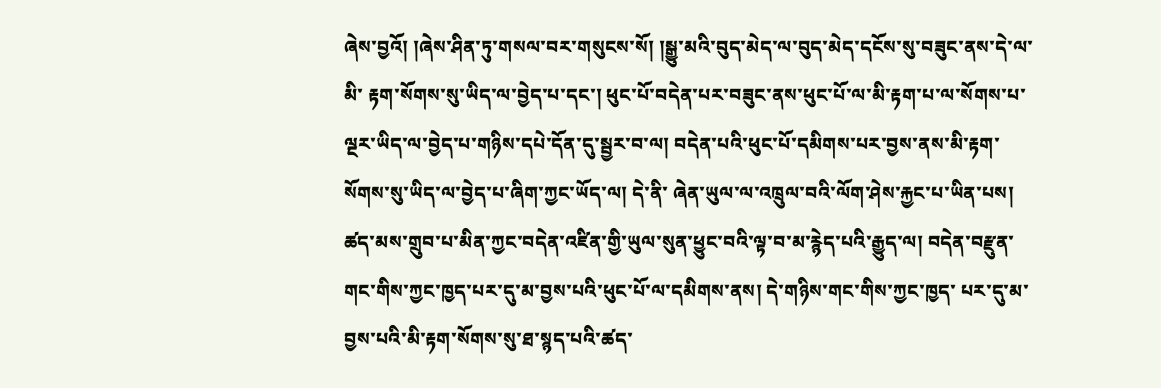ཞེས་བྱའོ། །ཞེས་ཤིན་ཏུ་གསལ་བར་གསུངས་སོ། །སྒྱུ་མའི་བུད་མེད་ལ་བུད་མེད་དངོས་སུ་བཟུང་ནས་དེ་ལ་མི་ རྟག་སོགས་སུ་ཡིད་ལ་བྱེད་པ་དང་། ཕུང་པོ་བདེན་པར་བཟུང་ནས་ཕུང་པོ་ལ་མི་རྟག་པ་ལ་སོགས་པ་ལྔར་ཡིད་ལ་བྱེད་པ་གཉིས་དཔེ་དོན་དུ་སྦྱར་བ་ལ། བདེན་པའི་ཕུང་པོ་དམིགས་པར་བྱས་ནས་མི་རྟག་སོགས་སུ་ཡིད་ལ་བྱེད་པ་ཞིག་ཀྱང་ཡོད་ལ། དེ་ནི་ ཞེན་ཡུལ་ལ་འཁྲུལ་བའི་ལོག་ཤེས་རྐྱང་པ་ཡིན་པས། ཚད་མས་གྲུབ་པ་མིན་ཀྱང་བདེན་འཛིན་གྱི་ཡུལ་སུན་ཕྱུང་བའི་ལྟ་བ་མ་རྙེད་པའི་རྒྱུད་ལ། བདེན་བརྫུན་གང་གིས་ཀྱང་ཁྱད་པར་དུ་མ་བྱས་པའི་ཕུང་པོ་ལ་དམིགས་ནས། དེ་གཉིས་གང་གིས་ཀྱང་ཁྱད་ པར་དུ་མ་བྱས་པའི་མི་རྟག་སོགས་སུ་ཐ་སྙད་པའི་ཚད་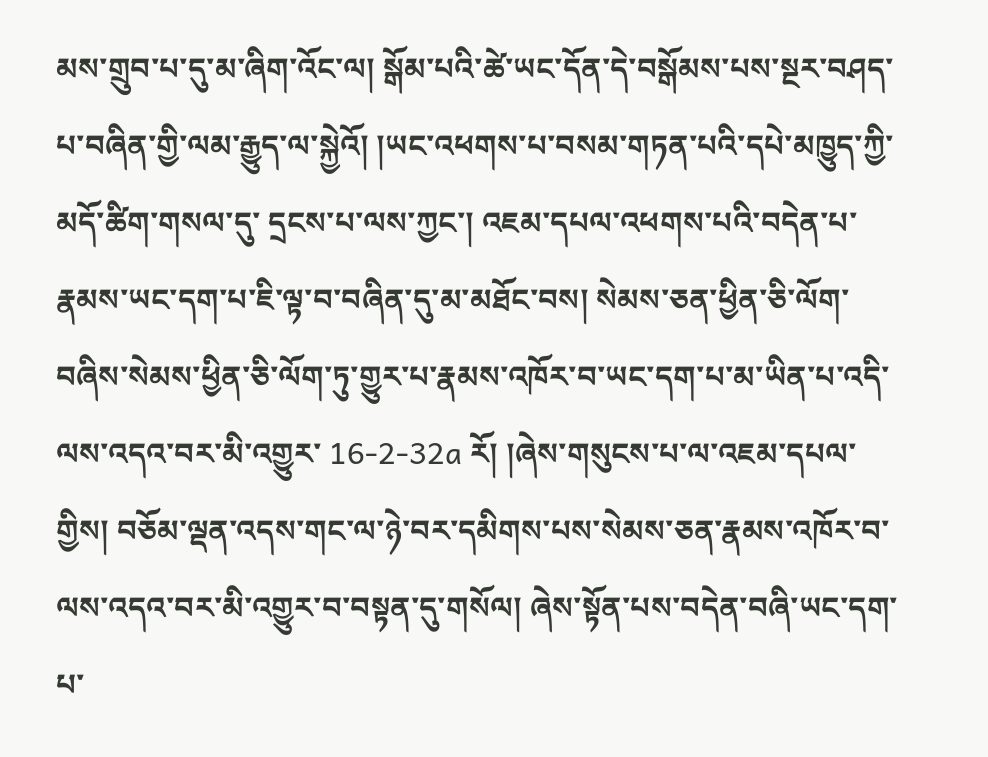མས་གྲུབ་པ་དུ་མ་ཞིག་འོང་ལ། སྒོམ་པའི་ཚེ་ཡང་དོན་དེ་བསྒོམས་པས་སྔར་བཤད་པ་བཞིན་གྱི་ལམ་རྒྱུད་ལ་སྐྱེའོ། །ཡང་འཕགས་པ་བསམ་གཏན་པའི་དཔེ་མཁྱུད་ཀྱི་མདོ་ཚིག་གསལ་དུ་ དྲངས་པ་ལས་ཀྱང་། འཇམ་དཔལ་འཕགས་པའི་བདེན་པ་རྣམས་ཡང་དག་པ་ཇི་ལྟ་བ་བཞིན་དུ་མ་མཐོང་བས། སེམས་ཅན་ཕྱིན་ཅི་ལོག་བཞིས་སེམས་ཕྱིན་ཅི་ལོག་ཏུ་གྱུར་པ་རྣམས་འཁོར་བ་ཡང་དག་པ་མ་ཡིན་པ་འདི་ལས་འདའ་བར་མི་འགྱུར་ 16-2-32a རོ། །ཞེས་གསུངས་པ་ལ་འཇམ་དཔལ་གྱིས། བཅོམ་ལྡན་འདས་གང་ལ་ཉེ་བར་དམིགས་པས་སེམས་ཅན་རྣམས་འཁོར་བ་ལས་འདའ་བར་མི་འགྱུར་བ་བསྟན་དུ་གསོལ། ཞེས་སྟོན་པས་བདེན་བཞི་ཡང་དག་པ་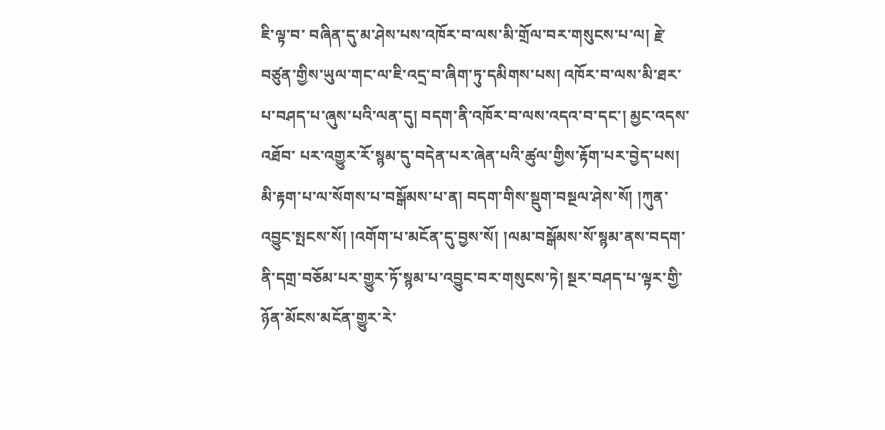ཇི་ལྟ་བ་ བཞིན་དུ་མ་ཤེས་པས་འཁོར་བ་ལས་མི་གྲོལ་བར་གསུངས་པ་ལ། རྗེ་བཙུན་གྱིས་ཡུལ་གང་ལ་ཇི་འདྲ་བ་ཞིག་ཏུ་དམིགས་པས། འཁོར་བ་ལས་མི་ཐར་པ་བཤད་པ་ཞུས་པའི་ལན་དུ། བདག་ནི་འཁོར་བ་ལས་འདའ་བ་དང་། མྱང་འདས་འཐོབ་ པར་འགྱུར་རོ་སྙམ་དུ་བདེན་པར་ཞེན་པའི་ཚུལ་གྱིས་རྟོག་པར་བྱེད་པས། མི་རྟག་པ་ལ་སོགས་པ་བསྒོམས་པ་ན། བདག་གིས་སྡུག་བསྔལ་ཤེས་སོ། །ཀུན་འབྱུང་སྤངས་སོ། །འགོག་པ་མངོན་དུ་བྱས་སོ། །ལམ་བསྒོམས་སོ་སྙམ་ནས་བདག་ ནི་དགྲ་བཅོམ་པར་གྱུར་ཏོ་སྙམ་པ་འབྱུང་བར་གསུངས་ཏེ། སྔར་བཤད་པ་ལྟར་གྱི་ཉོན་མོངས་མངོན་གྱུར་རེ་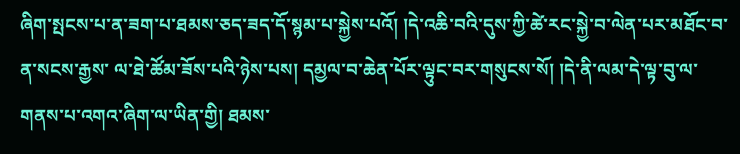ཞིག་སྤངས་པ་ན་ཟག་པ་ཐམས་ཅད་ཟད་དོ་སྙམ་པ་སྐྱེས་པའོ། །དེ་འཆི་བའི་དུས་ཀྱི་ཚེ་རང་སྐྱེ་བ་ལེན་པར་མཐོང་བ་ན་སངས་རྒྱས་ ལ་ཐེ་ཚོམ་ཟོས་པའི་ཉེས་པས། དམྱལ་བ་ཆེན་པོར་ལྟུང་བར་གསུངས་སོ། །དེ་ནི་ལམ་དེ་ལྟ་བུ་ལ་གནས་པ་འགའ་ཞིག་ལ་ཡིན་གྱི། ཐམས་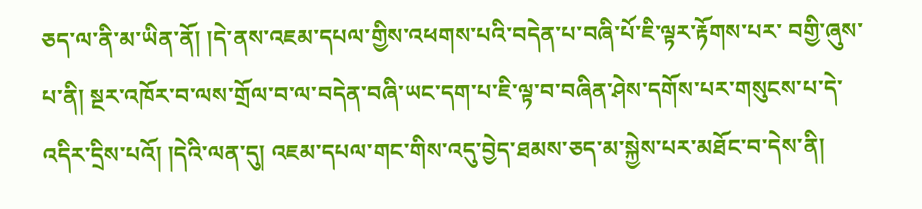ཅད་ལ་ནི་མ་ཡིན་ནོ། །དེ་ནས་འཇམ་དཔལ་གྱིས་འཕགས་པའི་བདེན་པ་བཞི་པོ་ཇི་ལྟར་རྟོགས་པར་ བགྱི་ཞུས་པ་ནི། སྔར་འཁོར་བ་ལས་གྲོལ་བ་ལ་བདེན་བཞི་ཡང་དག་པ་ཇི་ལྟ་བ་བཞིན་ཤེས་དགོས་པར་གསུངས་པ་དེ་འདིར་དྲིས་པའོ། །དེའི་ལན་དུ། འཇམ་དཔལ་གང་གིས་འདུ་བྱེད་ཐམས་ཅད་མ་སྐྱེས་པར་མཐོང་བ་དེས་ནི།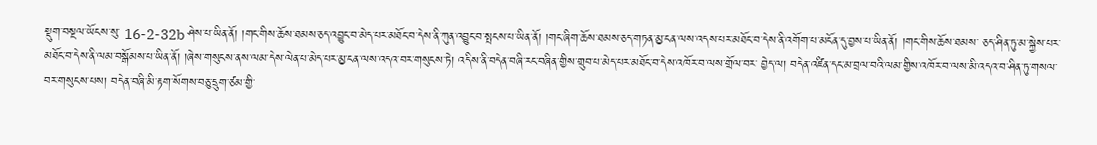སྡུག་བསྔལ་ཡོངས་སུ་ 16-2-32b ཤེས་པ་ཡིན་ནོ། །གང་གིས་ཆོས་ཐམས་ཅད་འབྱུང་བ་མེད་པར་མཐོང་བ་དེས་ནི་ཀུན་འབྱུང་བ་སྤངས་པ་ཡིན་ནོ། །གང་ཞིག་ཆོས་ཐམས་ཅད་གཏན་མྱ་ངན་ལས་འདས་པར་མཐོང་བ་དེས་ནི་འགོག་པ་མངོན་དུ་བྱས་པ་ཡིན་ནོ། །གང་གིས་ཆོས་ཐམས་ ཅད་ཤིན་ཏུ་མ་སྐྱེས་པར་མཐོང་བ་དེས་ནི་ལམ་བསྒོམས་པ་ཡིན་ནོ། །ཞེས་གསུངས་ནས་ལམ་དེས་ལེན་པ་མེད་པར་མྱ་ངན་ལས་འདའ་བར་གསུངས་ཏེ། འདིས་ནི་བདེན་བཞི་རང་བཞིན་གྱིས་གྲུབ་པ་མེད་པར་མཐོང་བ་དེས་འཁོར་བ་ལས་གྲོལ་བར་ བྱེད་ལ། བདེན་འཛིན་དང་མ་བྲལ་བའི་ལམ་གྱིས་འཁོར་བ་ལས་མི་འདའ་བ་ཤིན་ཏུ་གསལ་བར་གསུངས་པས། བདེན་བཞི་མི་རྟག་སོགས་བཅུ་དྲུག་ཙམ་གྱི་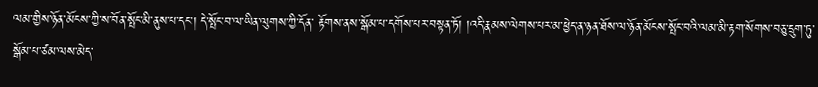ལམ་གྱིས་ཉོན་མོངས་ཀྱི་ས་བོན་སྤོང་མི་ནུས་པ་དང་། དེ་སྤོང་བ་ལ་ཡིན་ལུགས་ཀྱི་དོན་ རྟོགས་ནས་སྒོམ་པ་དགོས་པར་བསྟན་ཏོ། །འདི་རྣམས་ལེགས་པར་མ་ཕྱེད་ན་ཉན་ཐོས་ལ་ཉོན་མོངས་སྤོང་བའི་ལམ་མི་རྟག་སོགས་བཅུ་དྲུག་ཏུ་སྒོམ་པ་ཙམ་ལས་མེད་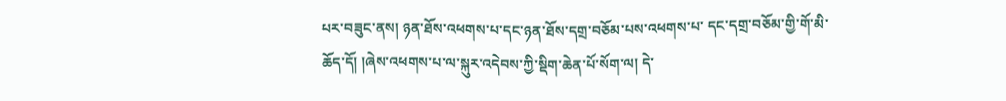པར་བཟུང་ནས། ཉན་ཐོས་འཕགས་པ་དང་ཉན་ཐོས་དགྲ་བཅོམ་པས་འཕགས་པ་ དང་དགྲ་བཅོམ་གྱི་གོ་མི་ཆོད་དོ། །ཞེས་འཕགས་པ་ལ་སྐུར་འདེབས་ཀྱི་སྡིག་ཆེན་པོ་སོག་ལ། དེ་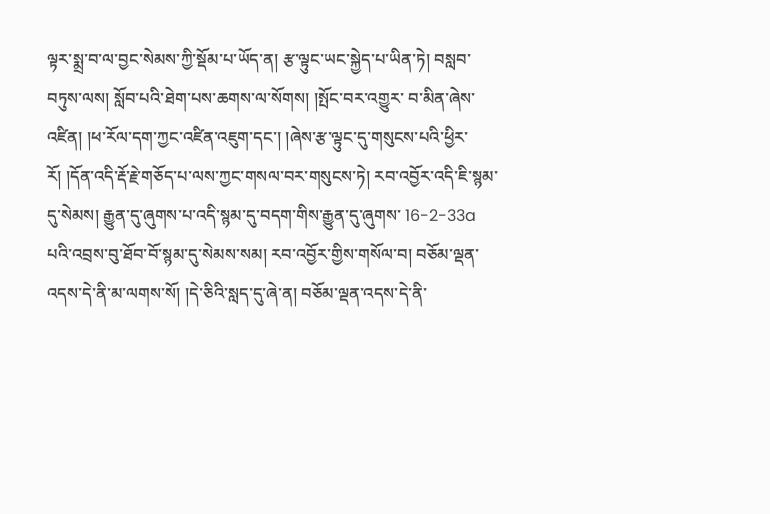ལྟར་སྨྲ་བ་ལ་བྱང་སེམས་ཀྱི་སྡོམ་པ་ཡོད་ན། རྩ་ལྟུང་ཡང་སྐྱེད་པ་ཡིན་ཏེ། བསླབ་བཏུས་ལས། སློབ་པའི་ཐེག་པས་ཆགས་ལ་སོགས། །སྤོང་བར་འགྱུར་ བ་མིན་ཞེས་འཛིན། །ཕ་རོལ་དག་ཀྱང་འཛིན་འཇུག་དང་། །ཞེས་རྩ་ལྟུང་དུ་གསུངས་པའི་ཕྱིར་རོ། །དོན་འདི་རྡོ་རྗེ་གཅོད་པ་ལས་ཀྱང་གསལ་བར་གསུངས་ཏེ། རབ་འབྱོར་འདི་ཇི་སྙམ་དུ་སེམས། རྒྱུན་དུ་ཞུགས་པ་འདི་སྙམ་དུ་བདག་གིས་རྒྱུན་དུ་ཞུགས་ 16-2-33a པའི་འབྲས་བུ་ཐོབ་བོ་སྙམ་དུ་སེམས་སམ། རབ་འབྱོར་གྱིས་གསོལ་བ། བཅོམ་ལྡན་འདས་དེ་ནི་མ་ལགས་སོ། །དེ་ཅིའི་སླད་དུ་ཞེ་ན། བཅོམ་ལྡན་འདས་དེ་ནི་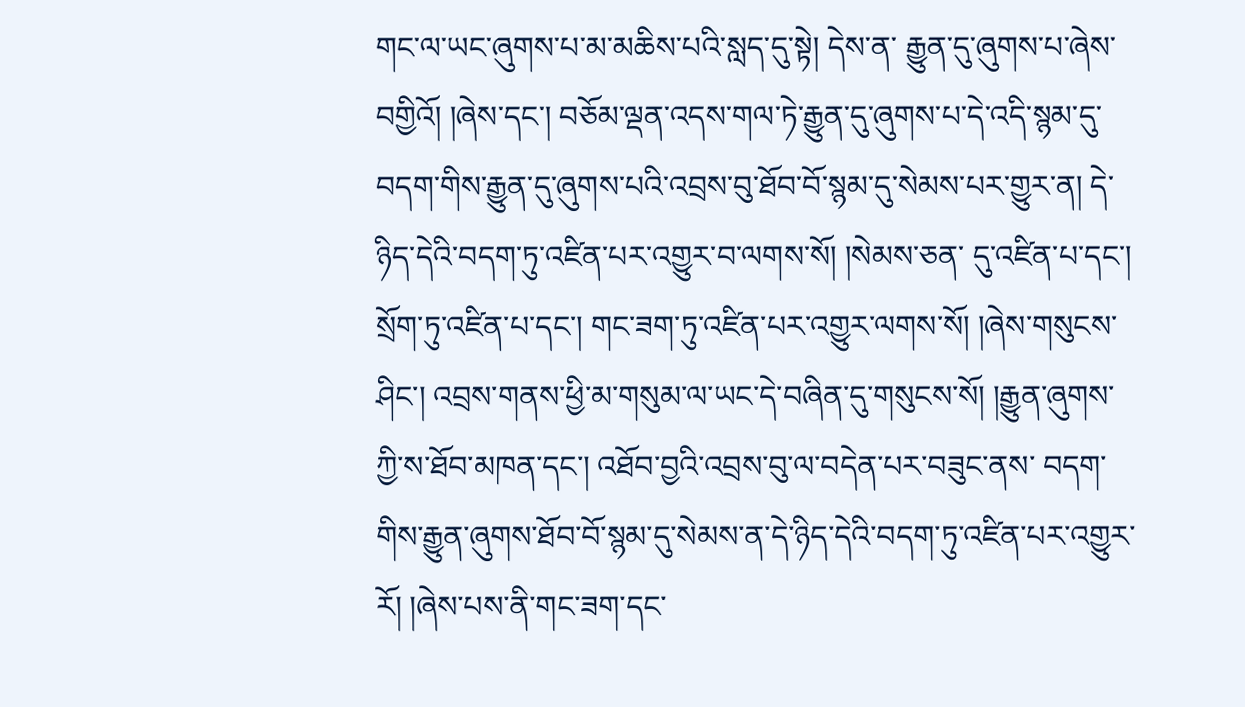གང་ལ་ཡང་ཞུགས་པ་མ་མཆིས་པའི་སླད་དུ་སྟེ། དེས་ན་ རྒྱུན་དུ་ཞུགས་པ་ཞེས་བགྱིའོ། །ཞེས་དང་། བཅོམ་ལྡན་འདས་གལ་ཏེ་རྒྱུན་དུ་ཞུགས་པ་དེ་འདི་སྙམ་དུ་བདག་གིས་རྒྱུན་དུ་ཞུགས་པའི་འབྲས་བུ་ཐོབ་བོ་སྙམ་དུ་སེམས་པར་གྱུར་ན། དེ་ཉིད་དེའི་བདག་ཏུ་འཛིན་པར་འགྱུར་བ་ལགས་སོ། །སེམས་ཅན་ དུ་འཛིན་པ་དང་། སྲོག་ཏུ་འཛིན་པ་དང་། གང་ཟག་ཏུ་འཛིན་པར་འགྱུར་ལགས་སོ། །ཞེས་གསུངས་ཤིང་། འབྲས་གནས་ཕྱི་མ་གསུམ་ལ་ཡང་དེ་བཞིན་དུ་གསུངས་སོ། །རྒྱུན་ཞུགས་ཀྱི་ས་ཐོབ་མཁན་དང་། འཐོབ་བྱའི་འབྲས་བུ་ལ་བདེན་པར་བཟུང་ནས་ བདག་གིས་རྒྱུན་ཞུགས་ཐོབ་བོ་སྙམ་དུ་སེམས་ན་དེ་ཉིད་དེའི་བདག་ཏུ་འཛིན་པར་འགྱུར་རོ། །ཞེས་པས་ནི་གང་ཟག་དང་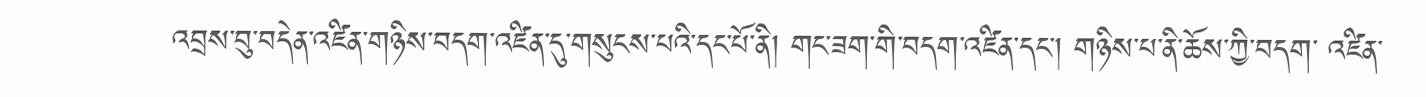འབྲས་བུ་བདེན་འཛིན་གཉིས་བདག་འཛིན་དུ་གསུངས་པའི་དང་པོ་ནི། གང་ཟག་གི་བདག་འཛིན་དང་། གཉིས་པ་ནི་ཆོས་ཀྱི་བདག་ འཛིན་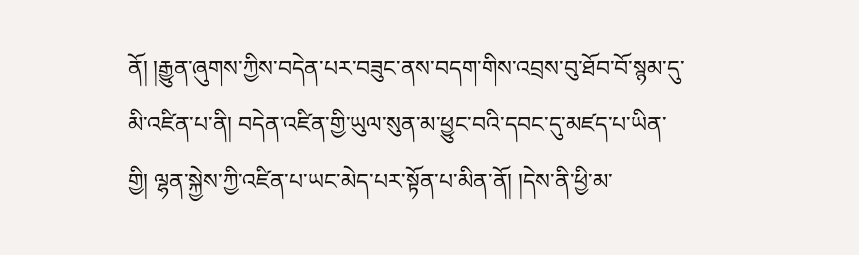ནོ། །རྒྱུན་ཞུགས་ཀྱིས་བདེན་པར་བཟུང་ནས་བདག་གིས་འབྲས་བུ་ཐོབ་བོ་སྙམ་དུ་མི་འཛིན་པ་ནི། བདེན་འཛིན་གྱི་ཡུལ་སུན་མ་ཕྱུང་བའི་དབང་དུ་མཛད་པ་ཡིན་གྱི། ལྷན་སྐྱེས་ཀྱི་འཛིན་པ་ཡང་མེད་པར་སྟོན་པ་མིན་ནོ། །དེས་ནི་ཕྱི་མ་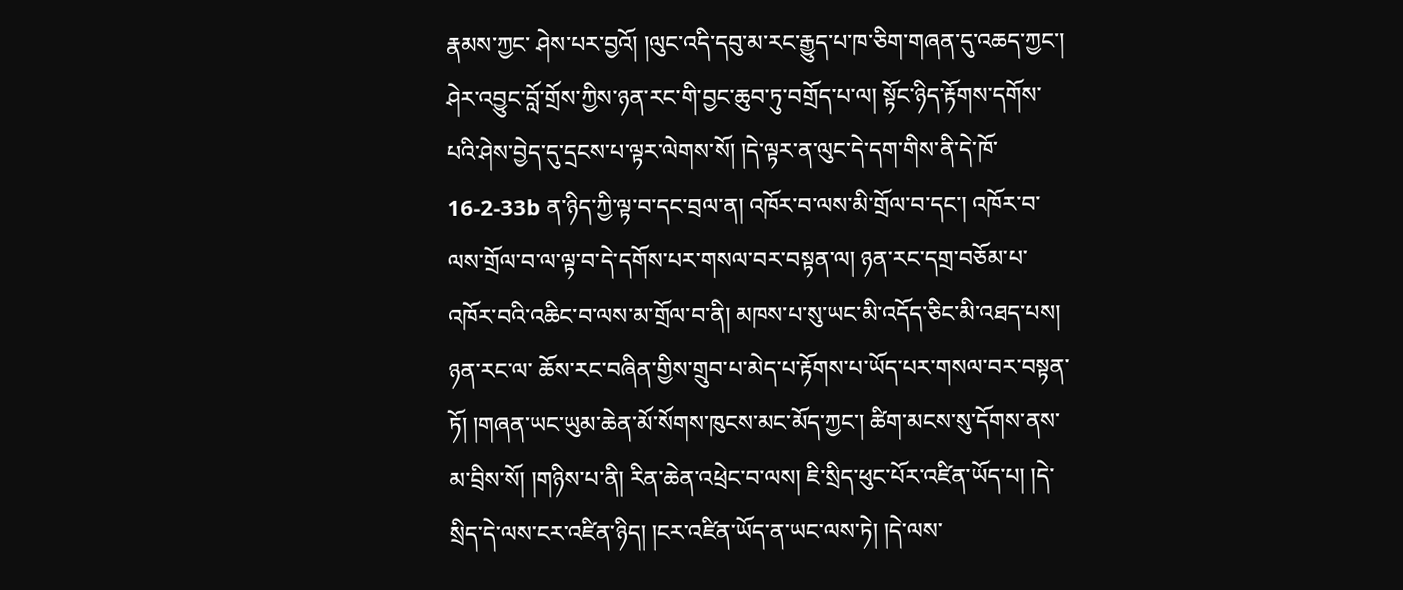རྣམས་ཀྱང་ ཤེས་པར་བྱའོ། །ལུང་འདི་དབུ་མ་རང་རྒྱུད་པ་ཁ་ཅིག་གཞན་དུ་འཆད་ཀྱང་། ཤེར་འབྱུང་བློ་གྲོས་ཀྱིས་ཉན་རང་གི་བྱང་ཆུབ་ཏུ་བགྲོད་པ་ལ། སྟོང་ཉིད་རྟོགས་དགོས་པའི་ཤེས་བྱེད་དུ་དྲངས་པ་ལྟར་ལེགས་སོ། །དེ་ལྟར་ན་ལུང་དེ་དག་གིས་ནི་དེ་ཁོ་ 16-2-33b ན་ཉིད་ཀྱི་ལྟ་བ་དང་བྲལ་ན། འཁོར་བ་ལས་མི་གྲོལ་བ་དང་། འཁོར་བ་ལས་གྲོལ་བ་ལ་ལྟ་བ་དེ་དགོས་པར་གསལ་བར་བསྟན་ལ། ཉན་རང་དགྲ་བཅོམ་པ་འཁོར་བའི་འཆིང་བ་ལས་མ་གྲོལ་བ་ནི། མཁས་པ་སུ་ཡང་མི་འདོད་ཅིང་མི་འཐད་པས། ཉན་རང་ལ་ ཆོས་རང་བཞིན་གྱིས་གྲུབ་པ་མེད་པ་རྟོགས་པ་ཡོད་པར་གསལ་བར་བསྟན་ཏོ། །གཞན་ཡང་ཡུམ་ཆེན་མོ་སོགས་ཁུངས་མང་མོད་ཀྱང་། ཚིག་མངས་སུ་དོགས་ནས་མ་བྲིས་སོ། །གཉིས་པ་ནི། རིན་ཆེན་འཕྲེང་བ་ལས། ཇི་སྲིད་ཕུང་པོར་འཛིན་ཡོད་པ། །དེ་ སྲིད་དེ་ལས་ངར་འཛིན་ཉིད། །ངར་འཛིན་ཡོད་ན་ཡང་ལས་ཏེ། །དེ་ལས་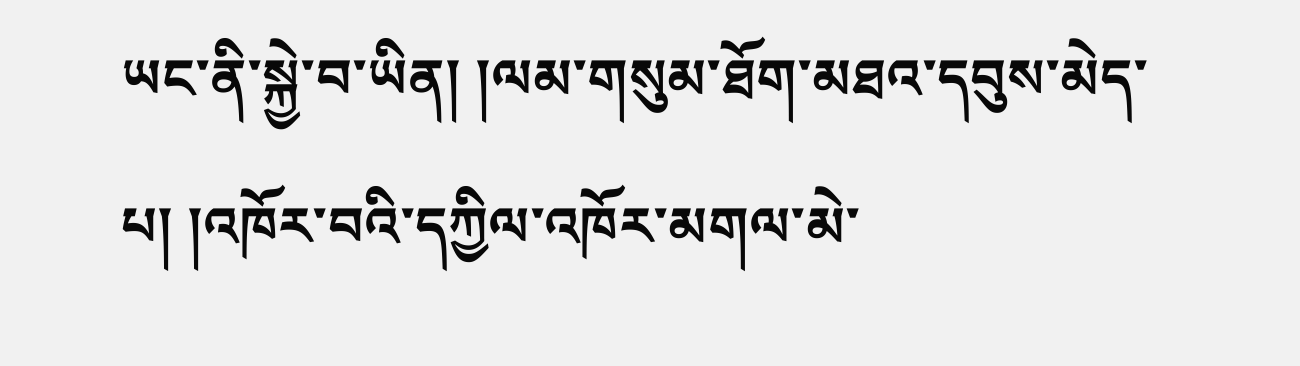ཡང་ནི་སྐྱེ་བ་ཡིན། །ལམ་གསུམ་ཐོག་མཐའ་དབུས་མེད་པ། །འཁོར་བའི་དཀྱིལ་འཁོར་མགལ་མེ་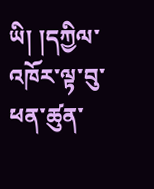ཡི། །དཀྱིལ་འཁོར་ལྟ་བུ་ཕན་ཚུན་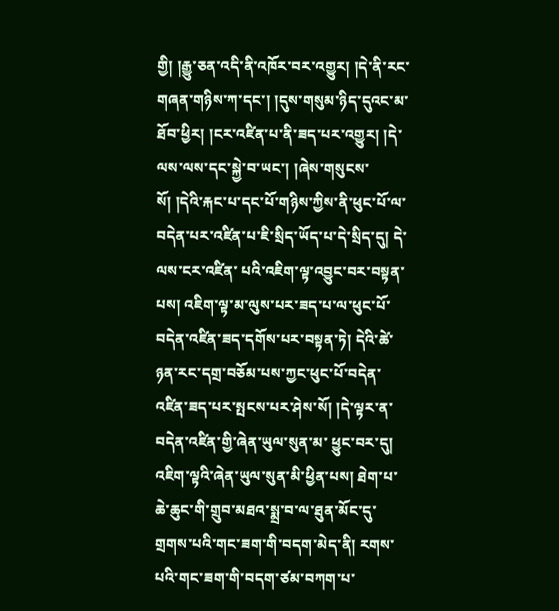གྱི། །རྒྱུ་ཅན་འདི་ནི་འཁོར་བར་འགྱུར། །དེ་ནི་རང་ གཞན་གཉིས་ཀ་དང་། །དུས་གསུམ་ཉིད་དུའང་མ་ཐོབ་ཕྱིར། །ངར་འཛིན་པ་ནི་ཟད་པར་འགྱུར། །དེ་ལས་ལས་དང་སྐྱེ་བ་ཡང་། །ཞེས་གསུངས་སོ། །དེའི་རྐང་པ་དང་པོ་གཉིས་ཀྱིས་ནི་ཕུང་པོ་ལ་བདེན་པར་འཛིན་པ་ཇི་སྲིད་ཡོད་པ་དེ་སྲིད་དུ། དེ་ལས་ངར་འཛིན་ པའི་འཇིག་ལྟ་འབྱུང་བར་བསྟན་པས། འཇིག་ལྟ་མ་ལུས་པར་ཟད་པ་ལ་ཕུང་པོ་བདེན་འཛིན་ཟད་དགོས་པར་བསྟན་ཏེ། དེའི་ཚེ་ཉན་རང་དགྲ་བཅོམ་པས་ཀྱང་ཕུང་པོ་བདེན་འཛིན་ཟད་པར་སྤངས་པར་ཤེས་སོ། །དེ་ལྟར་ན་བདེན་འཛིན་གྱི་ཞེན་ཡུལ་སུན་མ་ ཕྱུང་བར་དུ། འཇིག་ལྟའི་ཞེན་ཡུལ་སུན་མི་ཕྱིན་པས། ཐེག་པ་ཆེ་ཆུང་གི་གྲུབ་མཐའ་སྨྲ་བ་ལ་ཐུན་མོང་དུ་གྲགས་པའི་གང་ཟག་གི་བདག་མེད་ནི། རགས་པའི་གང་ཟག་གི་བདག་ཙམ་བཀག་པ་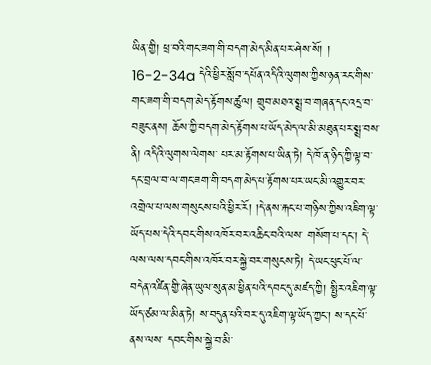ཡིན་གྱི། ཕྲ་བའི་གང་ཟག་གི་བདག་མེད་མིན་པར་ཤེས་སོ། ། 16-2-34a དེའི་ཕྱིར་སློབ་དཔོན་འདིའི་ལུགས་ཀྱིས་ཉན་རང་གིས་གང་ཟག་གི་བདག་མེད་རྟོགས་ཚུལ། གྲུབ་མཐའ་སྨྲ་བ་གཞན་དང་འདྲ་བ་བཟུང་ནས། ཆོས་ཀྱི་བདག་མེད་རྟོགས་པ་ཡོད་མེད་ལ་མི་མཐུན་པར་སྨྲ་བས་ནི། འདིའི་ལུགས་ལེགས་ པར་མ་རྟོགས་པ་ཡིན་ཏེ། དེ་ཁོ་ན་ཉིད་ཀྱི་ལྟ་བ་དང་བྲལ་བ་ལ་གང་ཟག་གི་བདག་མེད་པ་རྟོགས་པར་ཡང་མི་འགྱུར་བར་འགྲེལ་པ་ལས་གསུངས་པའི་ཕྱིར་རོ། །དེ་ནས་རྐང་པ་གཉིས་ཀྱིས་འཇིག་ལྟ་ཡོད་པས་དེའི་དབང་གིས་འཁོར་བར་འཆིང་བའི་ལས་ གསོག་པ་དང་། དེ་ལས་ལས་དབང་གིས་འཁོར་བར་སྐྱེ་བར་གསུངས་ཏེ། དེ་ཡང་ཕུང་པོ་ལ་བདེན་འཛིན་གྱི་ཞེན་ཡུལ་སུན་མ་ཕྱིན་པའི་དབང་དུ་མཛད་ཀྱི། སྤྱིར་འཇིག་ལྟ་ཡོད་ཙམ་ལ་མིན་ཏེ། ས་བདུན་པའི་བར་དུ་འཇིག་ལྟ་ཡོད་ཀྱང་། ས་དང་པོ་ནས་ལས་ དབང་གིས་སྐྱེ་བ་མི་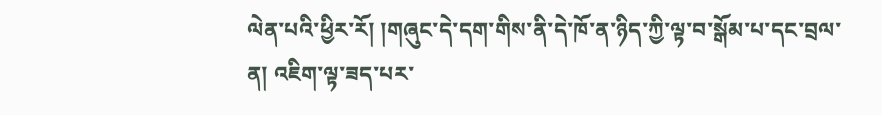ལེན་པའི་ཕྱིར་རོ། །གཞུང་དེ་དག་གིས་ནི་དེ་ཁོ་ན་ཉིད་ཀྱི་ལྟ་བ་སྒོམ་པ་དང་བྲལ་ན། འཇིག་ལྟ་ཟད་པར་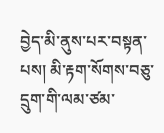བྱེད་མི་ནུས་པར་བསྟན་པས། མི་རྟག་སོགས་བཅུ་དྲུག་གི་ལམ་ཙམ་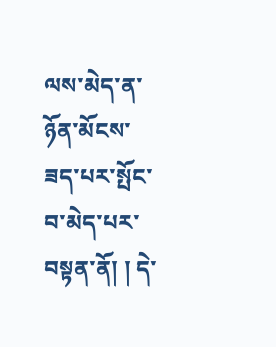ལས་མེད་ན་ཉོན་མོངས་ཟད་པར་སྤོང་བ་མེད་པར་བསྟན་ནོ། ། དེ་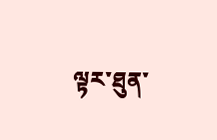ལྟར་ཐུན་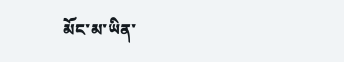མོང་མ་ཡིན་